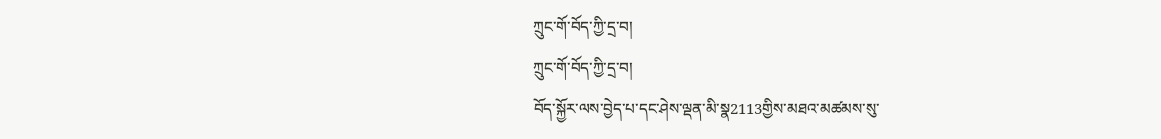ཀྲུང་གོ་བོད་ཀྱི་དྲ་བ།
ཀྲུང་གོ་བོད་ཀྱི་དྲ་བ།
བོད་སྐྱོར་ལས་བྱེད་པ་དང་ཤེས་ལྡན་མི་སྣ2113གྱིས་མཐའ་མཚམས་སུ་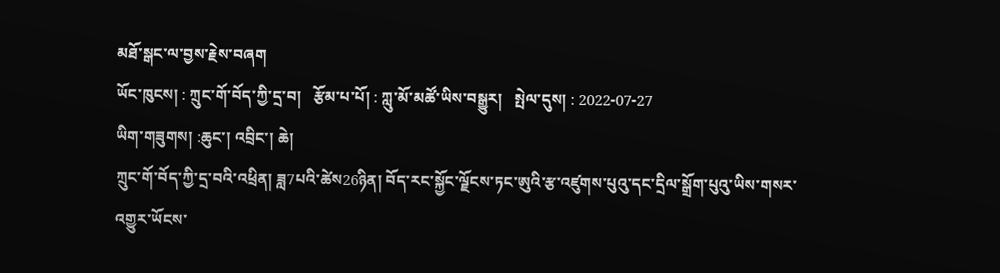མཐོ་སྒང་ལ་བྱས་རྗེས་བཞག
ཡོང་ཁུངས། : ཀྲུང་གོ་བོད་ཀྱི་དྲ་བ།   རྩོམ་པ་པོ། : ཀླུ་མོ་མཚོ་ཡིས་བསྒྱུར།   སྤེལ་དུས། : 2022-07-27
ཡིག་གཟུགས། :ཆུང་། འབྲིང་། ཆེ།
ཀྲུང་གོ་བོད་ཀྱི་དྲ་བའི་འཕྲིན། ཟླ7པའི་ཚེས26ཉིན། བོད་རང་སྐྱོང་ལྗོངས་ཏང་ཨུའི་རྩ་འཛུགས་པུའུ་དང་དྲིལ་སྒྲོག་པུའུ་ཡིས་གསར་འགྱུར་ཡོངས་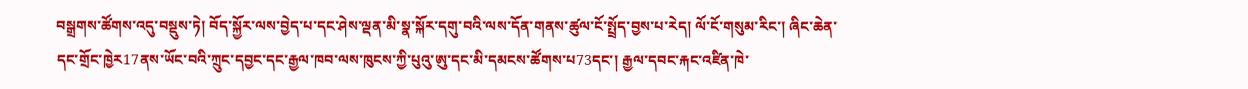བསྒྲགས་ཚོགས་འདུ་བསྡུས་ཏེ། བོད་སྐྱོར་ལས་བྱེད་པ་དང་ཤེས་ལྡན་མི་སྣ་སྐོར་དགུ་བའི་ལས་དོན་གནས་ཚུལ་ངོ་སྤྲོད་བྱས་པ་རེད། ལོ་ངོ་གསུམ་རིང་། ཞིང་ཆེན་དང་གྲོང་ཁྱེར17ནས་ཡོང་བའི་ཀྲུང་དབྱང་དང་རྒྱལ་ཁབ་ལས་ཁུངས་ཀྱི་པུའུ་ཨུ་དང་མི་དམངས་ཚོགས་པ73དང་། རྒྱལ་དབང་རྐང་འཛིན་ཁེ་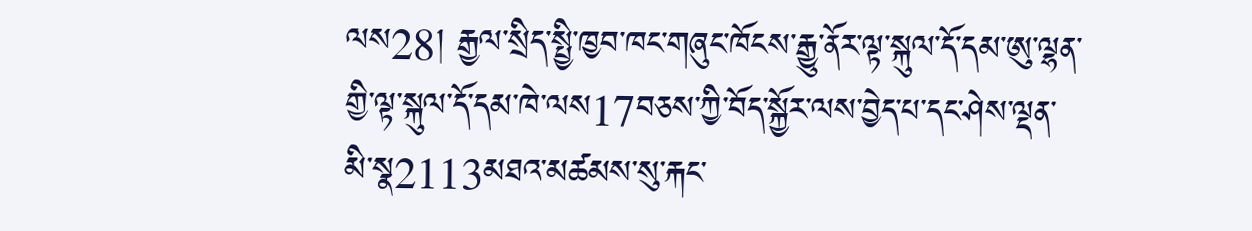ལས28། རྒྱལ་སྲིད་སྤྱི་ཁྱབ་ཁང་གཞུང་ཁོངས་རྒྱུ་ནོར་ལྟ་སྐུལ་དོ་དམ་ཨུ་ལྷན་གྱི་ལྟ་སྐུལ་དོ་དམ་ཁེ་ལས17བཅས་ཀྱི་བོད་སྐྱོར་ལས་བྱེད་པ་དང་ཤེས་ལྡན་མི་སྣ2113མཐའ་མཚམས་སུ་རྐང་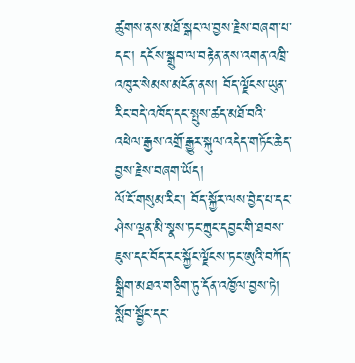ཚུགས་ནས་མཐོ་སྒང་ལ་བྱས་རྗེས་བཞག་པ་དང་། དངོས་སྒྲུབ་ལ་བརྟེན་ནས་འགན་འཁྲི་འཁུར་སེམས་མངོན་ནས། བོད་ལྗོངས་ཡུན་རིང་བདེ་འཁོད་དང་སྤུས་ཚད་མཐོ་བའི་འཕེལ་རྒྱས་འགྲོ་རྒྱུར་སྐུལ་འདེད་གཏོང་ཆེད་བྱས་རྗེས་བཞག་ཡོད།
ལོ་ངོ་གསུམ་རིང་། བོད་སྐྱོར་ལས་བྱེད་པ་དང་ཤེས་ལྡན་མི་སྣས་ཏང་ཀྲུང་དབྱང་གི་ཐབས་ཇུས་དང་བོད་རང་སྐྱོང་ལྗོངས་ཏང་ཨུའི་བཀོད་སྒྲིག་མཐའ་གཅིག་ཏུ་དོན་འཁྱོལ་བྱས་ཏེ། སློབ་སྦྱོང་དང་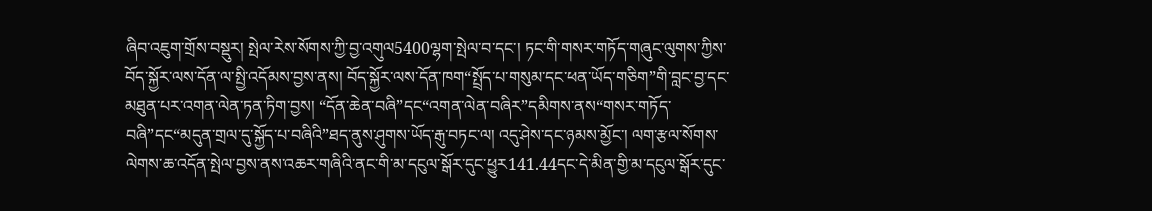ཞིབ་འཇུག་གྲོས་བསྡུར། སྤེལ་རེས་སོགས་ཀྱི་བྱ་འགུལ5400ལྷག་སྤེལ་བ་དང་། ཏང་གི་གསར་གཏོད་གཞུང་ལུགས་ཀྱིས་བོད་སྐྱོར་ལས་དོན་ལ་སྤྱི་འདོམས་བྱས་ནས། བོད་སྐྱོར་ལས་དོན་ཁག“སྤྲོད་པ་གསུམ་དང་ཕན་ཡོད་གཅིག”གི་བླང་བྱ་དང་མཐུན་པར་འགན་ལེན་ཏན་ཏིག་བྱས། “དོན་ཆེན་བཞི”དང“འགན་ལེན་བཞིར”དམིགས་ནས“གསར་གཏོད་བཞི”དང“མདུན་གྲལ་དུ་སྐྱོད་པ་བཞིའི”ཐད་ནུས་ཤུགས་ཡོད་རྒུ་བཏང་ལ། འདུ་ཤེས་དང་ཉམས་མྱོང་། ལག་རྩལ་སོགས་ལེགས་ཆ་འདོན་སྤེལ་བྱས་ནས་འཆར་གཞིའི་ནང་གི་མ་དངུལ་སྒོར་དུང་ཕྱུར141.44དང་དེ་མིན་གྱི་མ་དངུལ་སྒོར་དུང་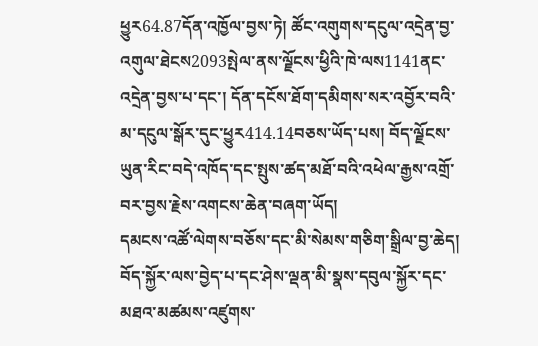ཕྱུར64.87དོན་འཁྱོལ་བྱས་ཏེ། ཚོང་འགུགས་དངུལ་འདྲེན་བྱ་འགུལ་ཐེངས2093སྤེལ་ནས་ལྗོངས་ཕྱིའི་ཁེ་ལས1141ནང་འདྲེན་བྱས་པ་དང་། དོན་དངོས་ཐོག་དམིགས་སར་འབྱོར་བའི་མ་དངུལ་སྒོར་དུང་ཕྱུར414.14བཅས་ཡོད་པས། བོད་ལྗོངས་ཡུན་རིང་བདེ་འཁོད་དང་སྤུས་ཚད་མཐོ་བའི་འཕེལ་རྒྱས་འགྲོ་བར་བྱས་རྗེས་འགངས་ཆེན་བཞག་ཡོད།
དམངས་འཚོ་ལེགས་བཅོས་དང་མི་སེམས་གཅིག་སྒྲིལ་བྱ་ཆེད། བོད་སྐྱོར་ལས་བྱེད་པ་དང་ཤེས་ལྡན་མི་སྣས་དབུལ་སྐྱོར་དང་མཐའ་མཚམས་འཛུགས་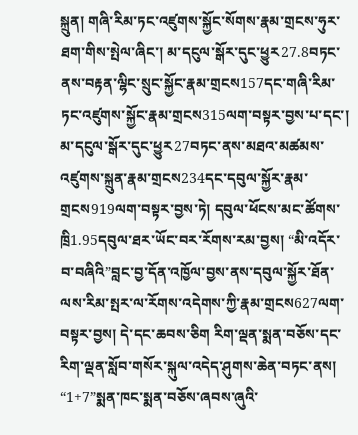སྐྲུན། གཞི་རིམ་ཏང་འཛུགས་སྐྱོང་སོགས་རྣམ་གྲངས་ཧུར་ཐག་གིས་སྤེལ་ཞིང་། མ་དངུལ་སྒོར་དུང་ཕྱུར27.8བཏང་ནས་བརྟན་ལྷིང་སྲུང་སྐྱོང་རྣམ་གྲངས157དང་གཞི་རིམ་ཏང་འཛུགས་སྐྱོང་རྣམ་གྲངས315ལག་བསྟར་བྱས་པ་དང་། མ་དངུལ་སྒོར་དུང་ཕྱུར27བཏང་ནས་མཐའ་མཚམས་འཛུགས་སྐྲུན་རྣམ་གྲངས234དང་དབུལ་སྐྱོར་རྣམ་གྲངས919ལག་བསྟར་བྱས་ཏེ། དབུལ་ཕོངས་མང་ཚོགས་ཁྲི1.95དབུལ་ཐར་ཡོང་བར་རོགས་རམ་བྱས། “མི་འདོར་བ་བཞིའི”བླང་བྱ་དོན་འཁྱོལ་བྱས་ནས་དབུལ་སྐྱོར་ཐོན་ལས་རིམ་སྤར་ལ་རོགས་འདེགས་ཀྱི་རྣམ་གྲངས627ལག་བསྟར་བྱས། དེ་དང་ཆབས་ཅིག རིག་ལྡན་སྨན་བཅོས་དང་རིག་ལྡན་སློབ་གསོར་སྐུལ་འདེད་ཤུགས་ཆེན་བཏང་ནས། “1+7”སྨན་ཁང་སྨན་བཅོས་ཞབས་ཞུའི་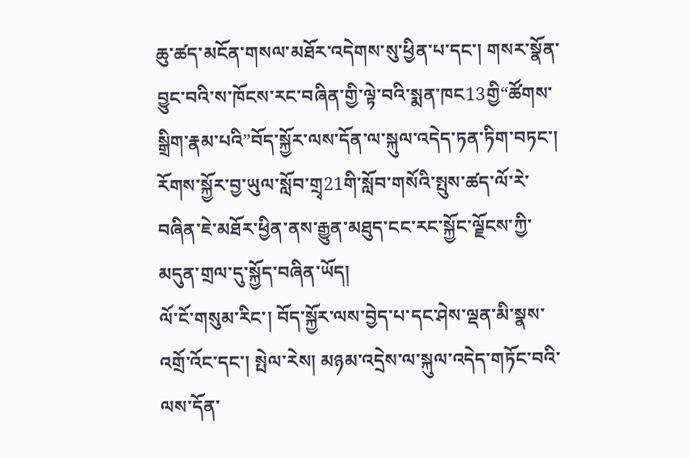ཆུ་ཚད་མངོན་གསལ་མཐོར་འདེགས་སུ་ཕྱིན་པ་དང་། གསར་སྣོན་བྱུང་བའི་ས་ཁོངས་རང་བཞིན་གྱི་ལྟེ་བའི་སྨན་ཁང13གྱི“ཚོགས་སྒྲིག་རྣམ་པའི”བོད་སྐྱོར་ལས་དོན་ལ་སྐུལ་འདེད་ཏན་ཏིག་བཏང་། རོགས་སྐྱོར་བྱ་ཡུལ་སློབ་གྲྭ21གི་སློབ་གསོའི་སྤུས་ཚད་ལོ་རེ་བཞིན་ཇེ་མཐོར་ཕྱིན་ནས་རྒྱུན་མཐུད་ངང་རང་སྐྱོང་ལྗོངས་ཀྱི་མདུན་གྲལ་དུ་སྐྱོད་བཞིན་ཡོད།
ལོ་ངོ་གསུམ་རིང་། བོད་སྐྱོར་ལས་བྱེད་པ་དང་ཤེས་ལྡན་མི་སྣས་འགྲོ་འོང་དང་། སྤེལ་རེས། མཉམ་འདྲེས་ལ་སྐུལ་འདེད་གཏོང་བའི་ལས་དོན་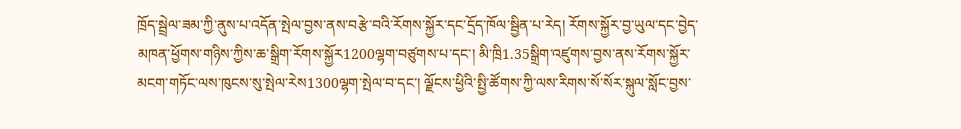ཁྲོད་སྦྲེལ་ཟམ་ཀྱི་ནུས་པ་འདོན་སྤེལ་བྱས་ནས་བརྩེ་བའི་རོགས་སྐྱོར་དང་དྲོད་ཁོལ་སྦྱིན་པ་རེད། རོགས་སྐྱོར་བྱ་ཡུལ་དང་བྱེད་མཁན་ཕྱོགས་གཉིས་ཀྱིས་ཆ་སྒྲིག་རོགས་སྐྱོར1200ལྷག་བཙུགས་པ་དང་། མི་ཁྲི1.35སྒྲིག་འཛུགས་བྱས་ནས་རོགས་སྐྱོར་མངག་གཏོང་ལས་ཁུངས་སུ་སྤེལ་རེས1300ལྷག་སྤེལ་བ་དང་། ལྗོངས་ཕྱིའི་སྤྱི་ཚོགས་ཀྱི་ལས་རིགས་སོ་སོར་སྐུལ་སློང་བྱས་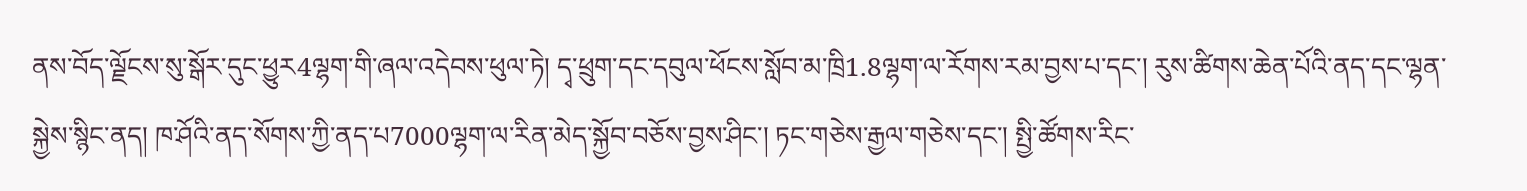ནས་བོད་ལྗོངས་སུ་སྒོར་དུང་ཕྱུར4ལྷག་གི་ཞལ་འདེབས་ཕུལ་ཏེ། དྭ་ཕྲུག་དང་དབུལ་ཕོངས་སློབ་མ་ཁྲི1.8ལྷག་ལ་རོགས་རམ་བྱས་པ་དང་། རུས་ཚིགས་ཆེན་པོའི་ནད་དང་ལྷན་སྐྱེས་སྙིང་ནད། ཁ་ཤོའི་ནད་སོགས་ཀྱི་ནད་པ7000ལྷག་ལ་རིན་མེད་སྐྱོབ་བཅོས་བྱས་ཤིང་། ཏང་གཅེས་རྒྱལ་གཅེས་དང་། སྤྱི་ཚོགས་རིང་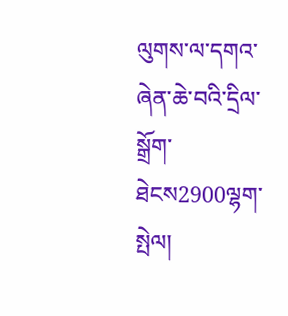ལུགས་ལ་དགའ་ཞེན་ཆེ་བའི་དྲིལ་སྒྲོག་ཐེངས2900ལྷག་སྤེལ།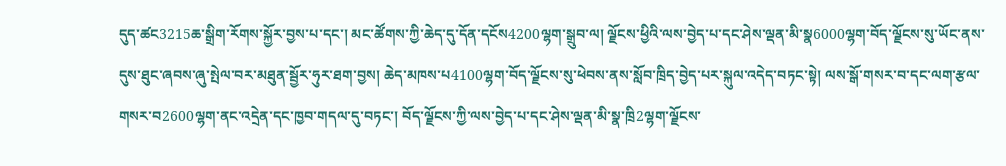དུད་ཚང3215ཆ་སྒྲིག་རོགས་སྐྱོར་བྱས་པ་དང་། མང་ཚོགས་ཀྱི་ཆེད་དུ་དོན་དངོས4200ལྷག་སྒྲུབ་ལ། ལྗོངས་ཕྱིའི་ལས་བྱེད་པ་དང་ཤེས་ལྡན་མི་སྣ6000ལྷག་བོད་ལྗོངས་སུ་ཡོང་ནས་དུས་ཐུང་ཞབས་ཞུ་སྤེལ་བར་མཐུན་སྦྱོར་ཧུར་ཐག་བྱས། ཆེད་མཁས་པ4100ལྷག་བོད་ལྗོངས་སུ་ཕེབས་ནས་སློབ་ཁྲིད་བྱེད་པར་སྐུལ་འདེད་བཏང་སྟེ། ལས་སྒོ་གསར་བ་དང་ལག་རྩལ་གསར་བ2600ལྷག་ནང་འདྲེན་དང་ཁྱབ་གདལ་དུ་བཏང་། བོད་ལྗོངས་ཀྱི་ལས་བྱེད་པ་དང་ཤེས་ལྡན་མི་སྣ་ཁྲི2ལྷག་ལྗོངས་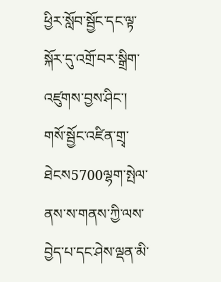ཕྱིར་སློབ་སྦྱོང་དང་ལྟ་སྐོར་དུ་འགྲོ་བར་སྒྲིག་འཛུགས་བྱས་ཤིང་། གསོ་སྦྱོང་འཛིན་གྲྭ་ཐེངས5700ལྷག་སྤེལ་ནས་ས་གནས་ཀྱི་ལས་བྱེད་པ་དང་ཤེས་ལྡན་མི་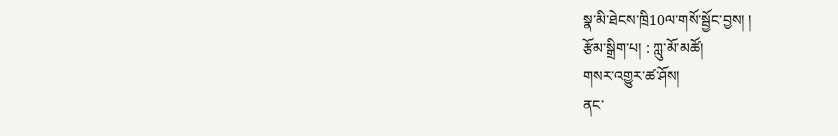སྣ་མི་ཐེངས་ཁྲི10ལ་གསོ་སྦྱོང་བྱས། །
རྩོམ་སྒྲིག་པ། : ཀླུ་མོ་མཚོ།
གསར་འགྱུར་ཚ་ཤོས།
ནང་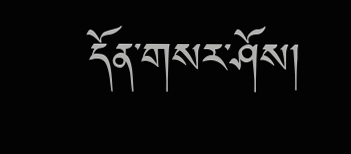དོན་གསར་ཤོས།